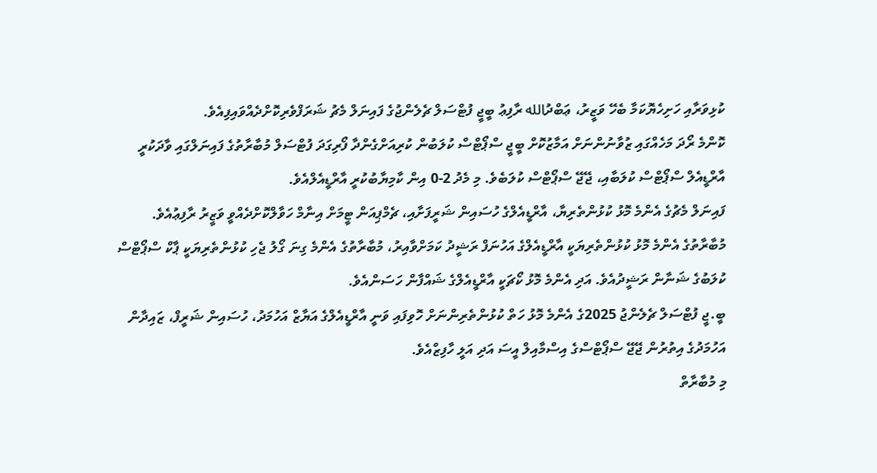ކުޅިވަރާއި ހަށިހެޔޮކަމާ ބެހޭ ވަޒީރު، ޢަބްދުالله ރާފިޢު ބީޖީ ފުޓްސަލް ޗެލެންޖުގެ ފައިނަލް މެޗު ޝަރަފްވެރިކޮށްދެއްވައިފިއެވެ.
ކޮންމެ ރޯދަ މަހެއްގައި ޒުވާނުންނަށް އަމާޒުކޮށް ބީޖީ ސްޕޯޓްސް ކުލަބުން ކުރިއަށްގެންދާ ފޯރިގަދަ ފުޓްސަލް މުބާރާތުގެ ފައިނަލްގައި ވާދަކުރީ އާރްޑީއެލް ސްޕޯޓްސް ކުލަބާއި، ޖޭޖޭ ސްޕޯޓްސް ކުލަބެވެ. މި މެދު 2-0 އިން ކާމިޔާބުކުރީ އާރްޑީއެލްއެވެ.
ފައިނަލް މެޗުގެ އެންމެ މޮޅު ކުޅުންތެރިޔާ، އާރްޑީއެލްގެ ހުސައިން ޝަރީފަށާއި، ޗެމްޕިއަން ޓީމަށް އިނާމް ހަވާލްކޮށްދެއްވީ ވަޒީރު ރާފިޢުއެވެ.
މުބާރާތުގެ އެންމެ މޮޅު ކުޅުންތެރިޔަކީ އާރްޑީއެލްގެ އަހުނަފް ރަޝީދު ކަމަށްވާއިރު، މުބާރާތުގެ އެންމެ ގިނަ ގޯލު ޖެހި ކުޅުންތެރިޔަކީ ޕާކް ސްޕޯޓްސް ކުލަބުގެ ޝަނާން ރަޝީދުއެވެ. އަދި އެންމެ މޮޅު ކޯޗަކީ އާރްޑީއެލްގެ ޝައްފާން ހަސަންއެވެ.
ބީ.ޖީ ފުޓްސަލް ޗެލެންޖު 2025ގެ އެންމެ މޮޅު ހަތް ކުޅުންތެރިންނަށް ހޮވިފައި ވަނީ އާރްޑީއެލްގެ އަޔާޒް އަހުމަދު، ހުސައިން ޝަރީފް، ޒައިދާން އަހުމަދުގެ އިތުރުން ޖޭޖޭ ސްޕޯޓްސްގެ އިސްމާއިލް އީސަ އަދި އަލީ ހާފިޒްއެވެ.
މި މުބާރާތް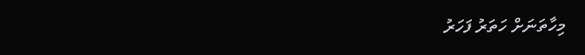މިހާތަނަށް ހަތަރު ފަހަރު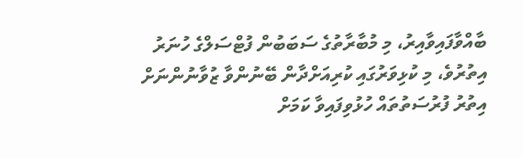ބާއްވާފައިވާއިރު، މި މުބާރާތުގެ ސަބަބުން ފުޓްސަލްގެ ހުނަރު އިތުރުވެ، މި ކުޅިވަރުގައި ކުރިއަށްދާން ބޭނުންވާ ޒުވާނުންނަށް އިތުރު ފުރުސަތުތައް ހުޅުވިފައިވާ ކަމަށް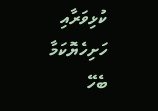ކުޅިވަރާއި ހަށިހެޔޮކަމާ ބެހޭ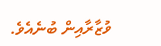ވުޒާރާއިން ބުނެއެވެ.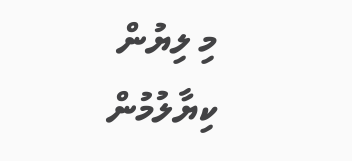މި ލިޔުން ކިޔާލުމުން